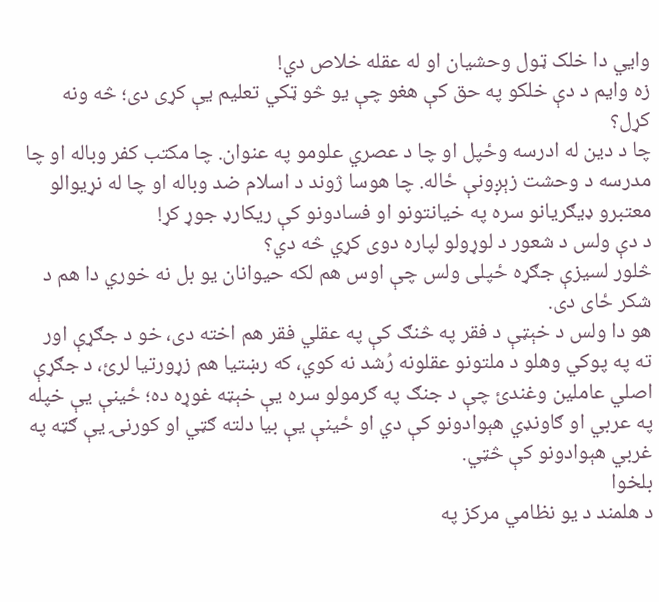وايي دا خلک ټول وحشيان او له عقله خلاص دي!
زه وايم د دې خلکو په حق کې هغو چې يو څو ټکي تعليم يې کړی دی؛ څه ونه کړل؟
چا د دين له ادرسه وځپل او چا د عصري علومو په عنوان. چا مکتب کفر وباله او چا مدرسه د وحشت زېږونې ځاله. چا هوسا ژوند د اسلام ضد وباله او چا له نړيوالو معتبرو ډيګريانو سره په خيانتونو او فسادونو کې ريکارډ جوړ کړ!
د دې ولس د شعور د لوړولو لپاره دوی کړي څه دي؟
څلور لسيزې جګړه ځپلی ولس چې اوس هم لکه حيوانان يو بل نه خوري دا هم د شکر ځای دی.
هو دا ولس د خېټې د فقر په څنګ کې په عقلي فقر هم اخته دی، خو د جګړې اور ته په پوکي وهلو د ملتونو عقلونه رُشد نه کوي، که رښتيا هم زړورتيا لرئ، د جګړې اصلي عاملين وغندئ چې د جنګ په ګرمولو سره يې خېټه غوړه ده؛ ځينې يې خپله په عربي او ګاونډي هېوادونو کې دي او ځينې يې بيا دلته ګټي او کورنۍ يې ګټه په غربي هېوادونو کې څټي.
بلخوا
د هلمند د يو نظامي مرکز په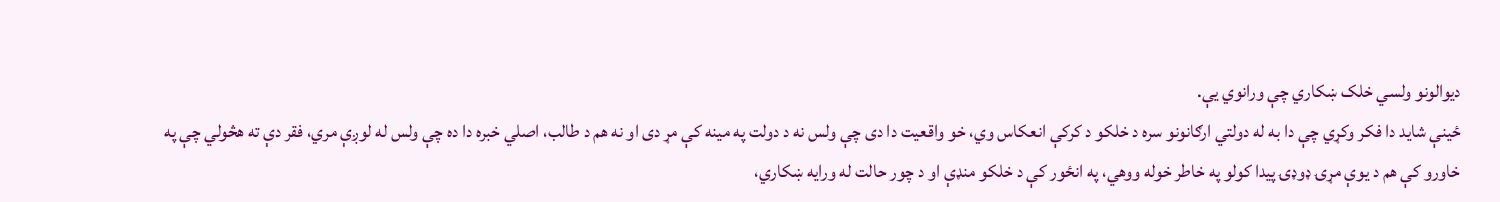ديوالونو ولسي خلک ښکاري چې ورانوي يې.
ځينې شايد دا فکر وکړي چې دا به له دولتي ارګانونو سره د خلکو د کرکې انعکاس وي، خو واقعيت دا دی چې ولس نه د دولت په مينه کې مړ دی او نه هم د طالب، اصلي خبره دا ده چې ولس له لوږې مري، فقر دې ته هڅولي چې په خاورو کې هم د يوې مړۍ ډوډۍ پيدا کولو په خاطر خوله ووهي، په انځور کې د خلکو منډې او د چور حالت له ورايه ښکاري،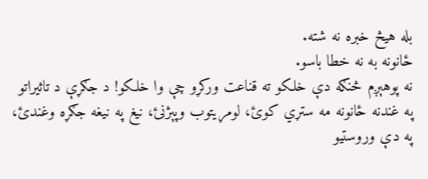بله هيڅ خبره نه شته.
ځانونه به نه خطا باسو.
نه پوهېږم څنګه دې خلکو ته قناعت ورکړو چې وا خلکو! د جګړې د تاثيراتو په غندنه ځانونه مه ستړي کوئ، لومړيتوب وپېژنئ، نيغ په نيغه جګړه وغندئ، په دې وروستيو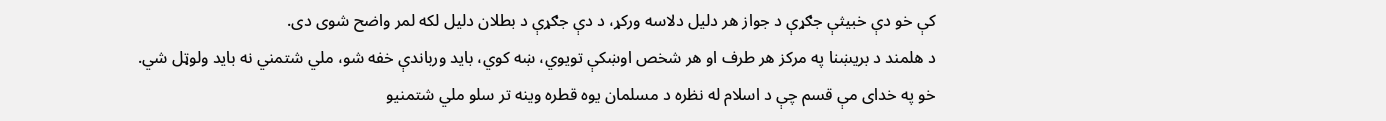کې خو دې خبيثې جګړې د جواز هر دليل دلاسه ورکړ، د دې جګړې د بطلان دليل لکه لمر واضح شوی دی.
د هلمند د بریښنا په مرکز هر طرف او هر شخص اوښکې تويوي، ښه کوي، بايد ورباندې خفه شو، ملي شتمني نه بايد ولوټل شي.
خو په خدای مې قسم چې د اسلام له نظره د مسلمان يوه قطره وينه تر سلو ملي شتمنيو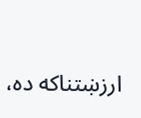ارزښتناکه ده،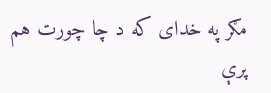مګر په خدای که د چا چورت هم پرې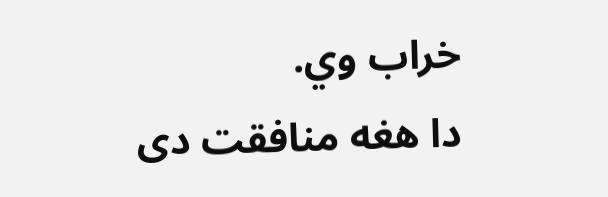خراب وي.
دا هغه منافقت دی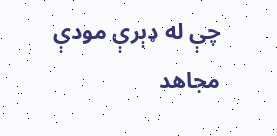چې له ډېرې مودې مجاهد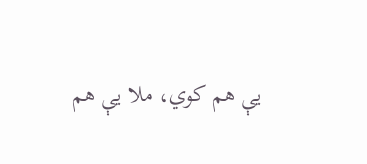يې هم کوي، ملا يې هم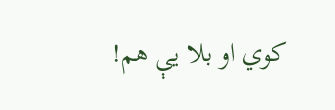کوي او بلا يې هم!